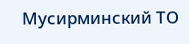Мусирминский ТО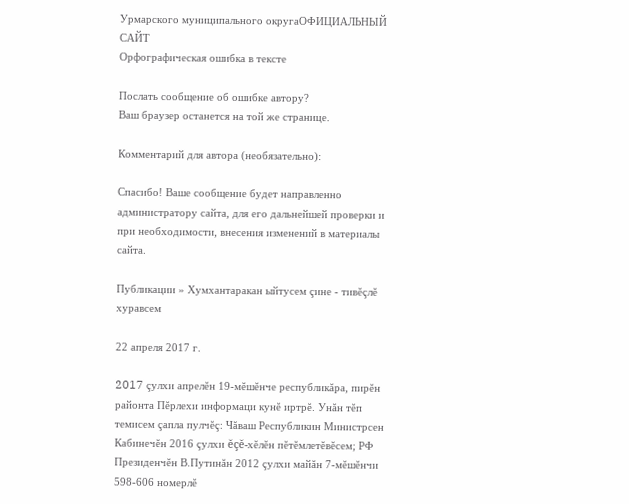Урмарского муниципального округаОФИЦИАЛЬНЫЙ САЙТ
Орфографическая ошибка в тексте

Послать сообщение об ошибке автору?
Ваш браузер останется на той же странице.

Комментарий для автора (необязательно):

Спасибо! Ваше сообщение будет направленно администратору сайта, для его дальнейшей проверки и при необходимости, внесения изменений в материалы сайта.

Публикации » Хумхантаракан ыйтусем çине - тивĕçлĕ хуравсем

22 апреля 2017 г.

2017 çулхи апрелĕн 19-мĕшĕнче республикăра, пирĕн районта Пĕрлехи информаци кунĕ иртрĕ. Унăн тĕп темисем çапла пулчĕç: Чăваш Республикин Министрсен Кабинечĕн 2016 çулхи ĕçĕ-хĕлĕн пĕтĕмлетĕвĕсем; РФ Президенчĕн В.Путинăн 2012 çулхи майăн 7-мĕшĕнчи 598-606 номерлĕ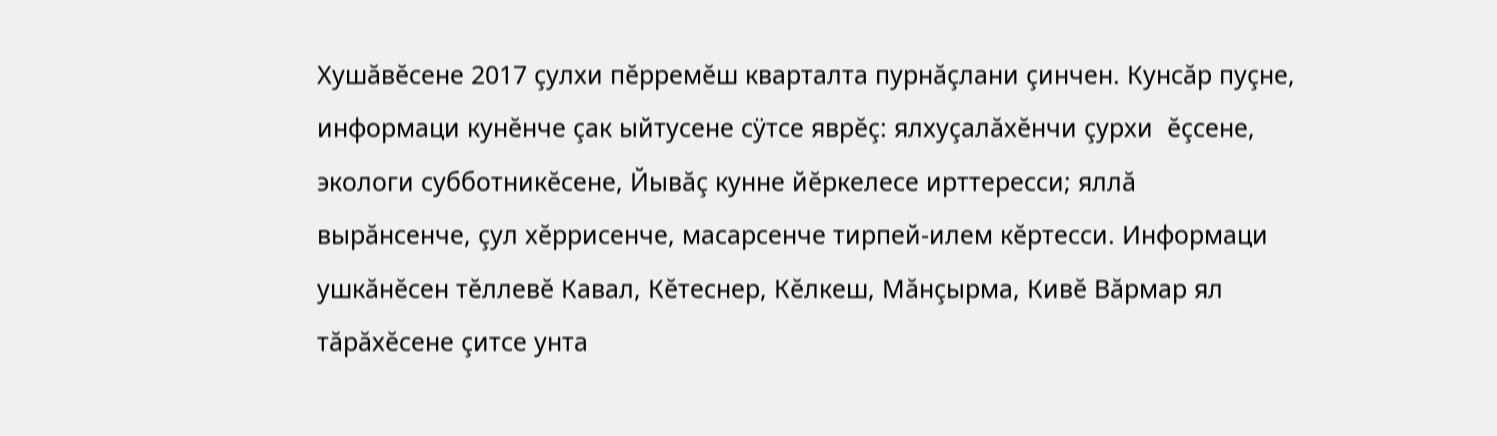Хушăвĕсене 2017 çулхи пĕрремĕш кварталта пурнăçлани çинчен. Кунсăр пуçне, информаци кунĕнче çак ыйтусене сÿтсе яврĕç: ялхуçалăхĕнчи çурхи  ĕçсене, экологи субботникĕсене, Йывăç кунне йĕркелесе ирттересси; яллă вырăнсенче, çул хĕррисенче, масарсенче тирпей-илем кĕртесси. Информаци ушкăнĕсен тĕллевĕ Кавал, Кĕтеснер, Кĕлкеш, Мăнçырма, Кивĕ Вăрмар ял тăрăхĕсене çитсе унта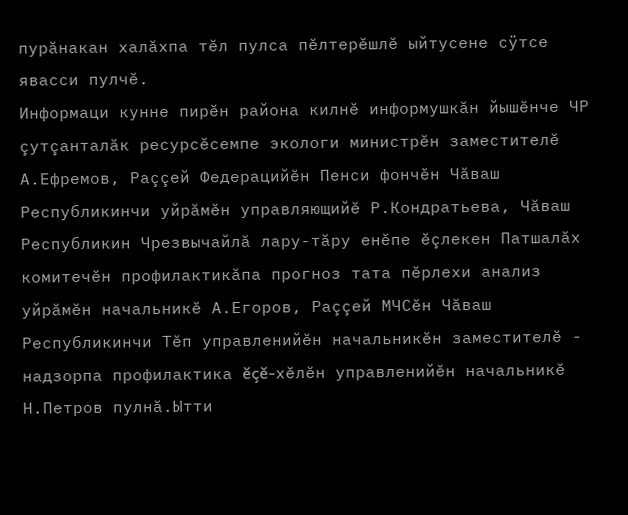пурăнакан халăхпа тĕл пулса пĕлтерĕшлĕ ыйтусене сÿтсе явасси пулчĕ.
Информаци кунне пирĕн района килнĕ информушкăн йышĕнче ЧР çутçанталăк ресурсĕсемпе экологи министрĕн заместителĕ А.Ефремов, Раççей Федерацийĕн Пенси фончĕн Чăваш Республикинчи уйрăмĕн управляющийĕ Р.Кондратьева, Чăваш Республикин Чрезвычайлă лару-тăру енĕпе ĕçлекен Патшалăх комитечĕн профилактикăпа прогноз тата пĕрлехи анализ уйрăмĕн начальникĕ А.Егоров, Раççей МЧСĕн Чăваш Республикинчи Тĕп управленийĕн начальникĕн заместителĕ - надзорпа профилактика ĕçĕ-хĕлĕн управленийĕн начальникĕ Н.Петров пулнă.Ытти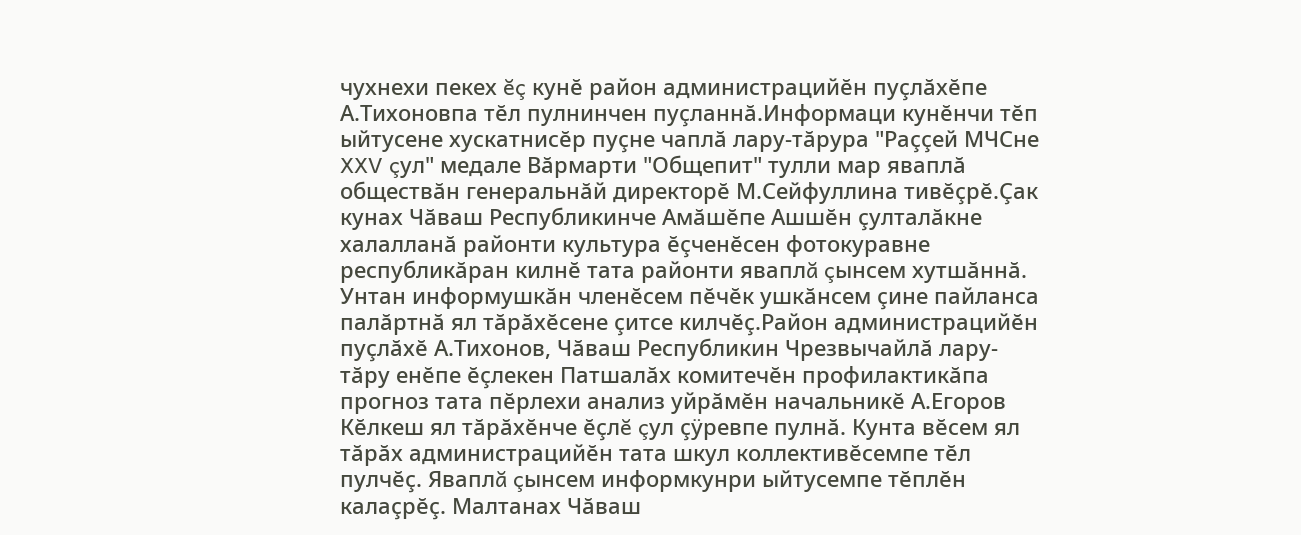чухнехи пекех ĕç кунĕ район администрацийĕн пуçлăхĕпе А.Тихоновпа тĕл пулнинчен пуçланнă.Информаци кунĕнчи тĕп ыйтусене хускатнисĕр пуçне чаплă лару-тăрура "Раççей МЧСне XXV çул" медале Вăрмарти "Общепит" тулли мар яваплă обществăн генеральнăй директорĕ М.Сейфуллина тивĕçрĕ.Çак кунах Чăваш Республикинче Амăшĕпе Ашшĕн çулталăкне халалланă районти культура ĕçченĕсен фотокуравне республикăран килнĕ тата районти яваплă çынсем хутшăннă. Унтан информушкăн членĕсем пĕчĕк ушкăнсем çине пайланса палăртнă ял тăрăхĕсене çитсе килчĕç.Район администрацийĕн пуçлăхĕ А.Тихонов, Чăваш Республикин Чрезвычайлă лару-тăру енĕпе ĕçлекен Патшалăх комитечĕн профилактикăпа прогноз тата пĕрлехи анализ уйрăмĕн начальникĕ А.Егоров Кĕлкеш ял тăрăхĕнче ĕçлĕ çул çÿревпе пулнă. Кунта вĕсем ял тăрăх администрацийĕн тата шкул коллективĕсемпе тĕл пулчĕç. Яваплă çынсем информкунри ыйтусемпе тĕплĕн калаçрĕç. Малтанах Чăваш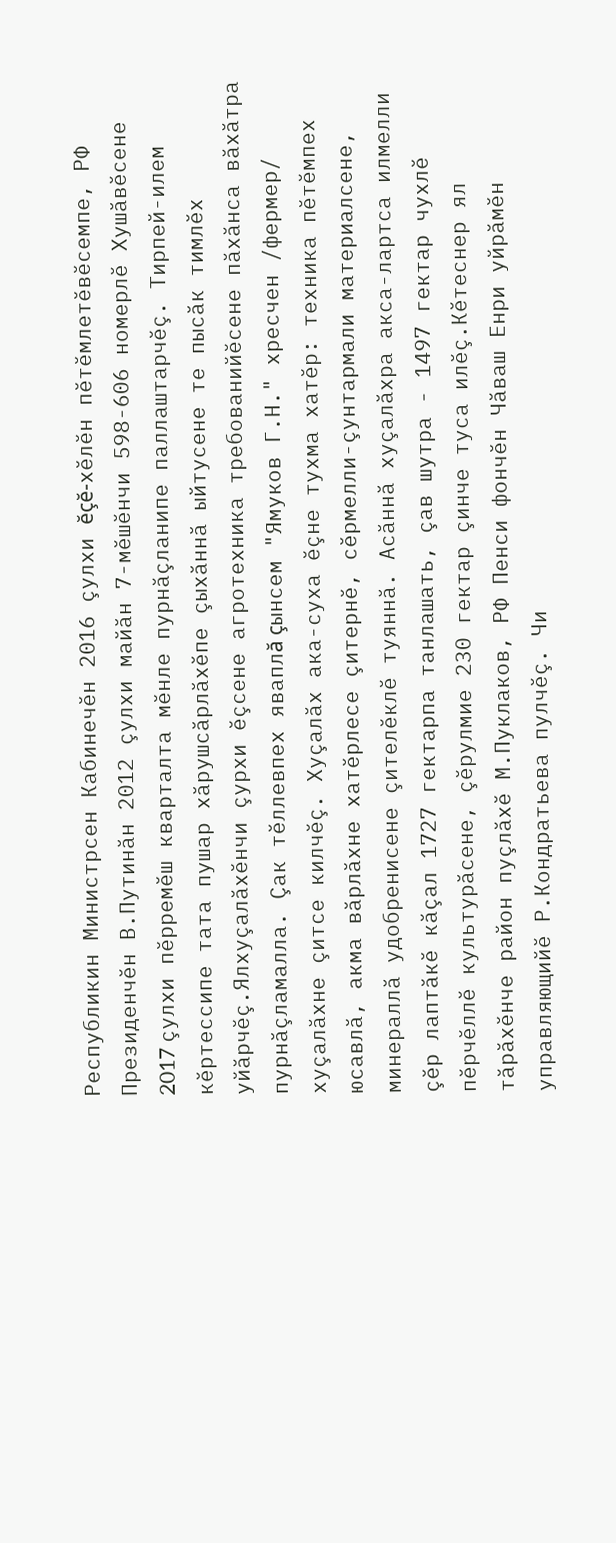Республикин Министрсен Кабинечĕн 2016 çулхи ĕçĕ-хĕлĕн пĕтĕмлетĕвĕсемпе, РФ Президенчĕн В.Путинăн 2012 çулхи майăн 7-мĕшĕнчи 598-606 номерлĕ Хушăвĕсене 2017 çулхи пĕрремĕш кварталта мĕнле пурнăçланипе паллаштарчĕç. Тирпей-илем кĕртессипе тата пушар хăрушсăрлăхĕпе çыхăннă ыйтусене те пысăк тимлĕх уйăрчĕç.Ялхуçалăхĕнчи çурхи ĕçсене агротехника требованийĕсене пăхăнса вăхăтра пурнăçламалла. Çак тĕллевпех яваплă çынсем "Ямуков Г.Н." хресчен /фермер/ хуçалăхне çитсе килчĕç. Хуçалăх ака-суха ĕçне тухма хатĕр: техника пĕтĕмпех юсавлă, акма вăрлăхне хатĕрлесе çитернĕ, сĕрмелли-çунтармали материалсене, минераллă удобренисене çителĕклĕ туяннă. Асăннă хуçалăхра акса-лартса илмелли çĕр лаптăкĕ кăçал 1727 гектарпа танлашать, çав шутра - 1497 гектар чухлĕ пĕрчĕллĕ культурăсене, çĕрулмие 230 гектар çинче туса илĕç.Кĕтеснер ял тăрăхĕнче район пуçлăхĕ М.Пуклаков, РФ Пенси фончĕн Чăваш Енри уйрăмĕн управляющийĕ Р.Кондратьева пулчĕç. Чи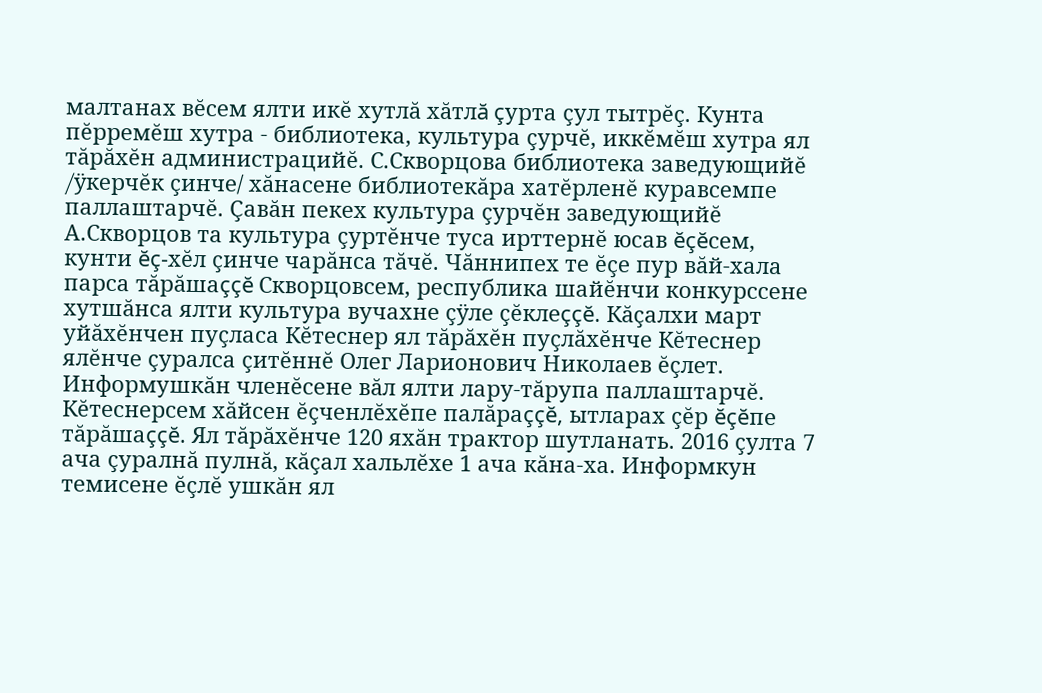малтанах вĕсем ялти икĕ хутлă хăтлă çурта çул тытрĕç. Кунта пĕрремĕш хутра - библиотека, культура çурчĕ, иккĕмĕш хутра ял тăрăхĕн администрацийĕ. С.Скворцова библиотека заведующийĕ /ÿкерчĕк çинче/ хăнасене библиотекăра хатĕрленĕ куравсемпе паллаштарчĕ. Çавăн пекех культура çурчĕн заведующийĕ А.Скворцов та культура çуртĕнче туса ирттернĕ юсав ĕçĕсем, кунти ĕç-хĕл çинче чарăнса тăчĕ. Чăннипех те ĕçе пур вăй-хала парса тăрăшаççĕ Скворцовсем, республика шайĕнчи конкурссене хутшăнса ялти культура вучахне çÿле çĕклеççĕ. Кăçалхи март уйăхĕнчен пуçласа Кĕтеснер ял тăрăхĕн пуçлăхĕнче Кĕтеснер ялĕнче çуралса çитĕннĕ Олег Ларионович Николаев ĕçлет. Информушкăн членĕсене вăл ялти лару-тăрупа паллаштарчĕ. Кĕтеснерсем хăйсен ĕçченлĕхĕпе палăраççĕ, ытларах çĕр ĕçĕпе тăрăшаççĕ. Ял тăрăхĕнче 120 яхăн трактор шутланать. 2016 çулта 7 ача çуралнă пулнă, кăçал хальлĕхе 1 ача кăна-ха. Информкун темисене ĕçлĕ ушкăн ял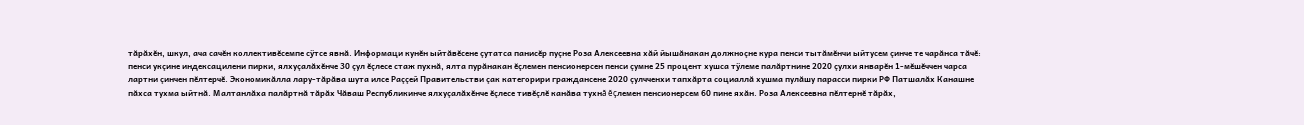тăрăхĕн, шкул, ача сачĕн коллективĕсемпе сÿтсе явнă. Информаци кунĕн ыйтăвĕсене çутатса панисĕр пуçне Роза Алексеевна хăй йышăнакан должноçне кура пенси тытăмĕнчи ыйтусем çинче те чарăнса тăчĕ: пенси укçине индексацилени пирки, ялхуçалăхĕнче 30 çул ĕçлесе стаж пухнă, ялта пурăнакан ĕçлемен пенсионерсен пенси çумне 25 процент хушса тÿлеме палăртнине 2020 çулхи январĕн 1-мĕшĕччен чарса лартни çинчен пĕлтерчĕ. Экономикăлла лару-тăрăва шута илсе Раççей Правительстви çак категорири граждансене 2020 çулчченхи тапхăрта социаллă хушма пулăшу парасси пирки РФ Патшалăх Канашне пăхса тухма ыйтнă. Малтанлăха палăртнă тăрăх Чăваш Республикинче ялхуçалăхĕнче ĕçлесе тивĕçлĕ канăва тухнă ĕçлемен пенсионерсем 60 пине яхăн. Роза Алексеевна пĕлтернĕ тăрăх,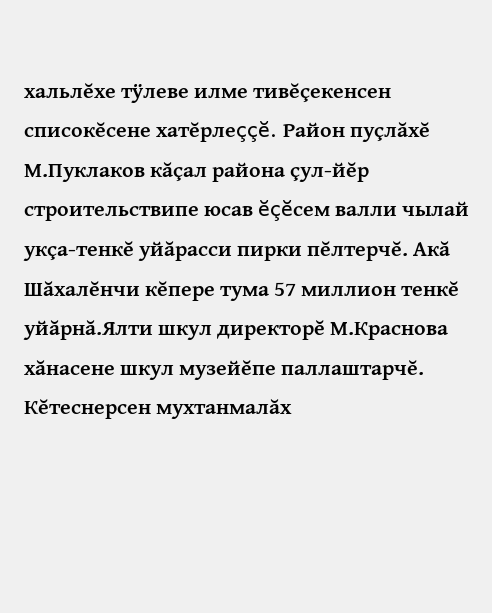хальлĕхе тÿлеве илме тивĕçекенсен списокĕсене хатĕрлеççĕ. Район пуçлăхĕ М.Пуклаков кăçал района çул-йĕр строительствипе юсав ĕçĕсем валли чылай укçа-тенкĕ уйăрасси пирки пĕлтерчĕ. Акă Шăхалĕнчи кĕпере тума 57 миллион тенкĕ уйăрнă.Ялти шкул директорĕ М.Краснова хăнасене шкул музейĕпе паллаштарчĕ. Кĕтеснерсен мухтанмалăх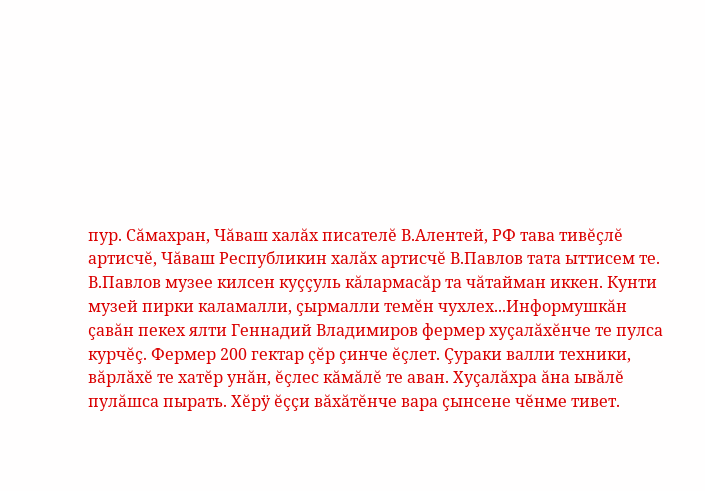пур. Сăмахран, Чăваш халăх писателĕ В.Алентей, РФ тава тивĕçлĕ артисчĕ, Чăваш Республикин халăх артисчĕ В.Павлов тата ыттисем те. В.Павлов музее килсен куççуль кăлармасăр та чăтайман иккен. Кунти музей пирки каламалли, çырмалли темĕн чухлех...Информушкăн çавăн пекех ялти Геннадий Владимиров фермер хуçалăхĕнче те пулса курчĕç. Фермер 200 гектар çĕр çинче ĕçлет. Çураки валли техники, вăрлăхĕ те хатĕр унăн, ĕçлес кăмăлĕ те аван. Хуçалăхра ăна ывăлĕ пулăшса пырать. Хĕрÿ ĕççи вăхăтĕнче вара çынсене чĕнме тивет.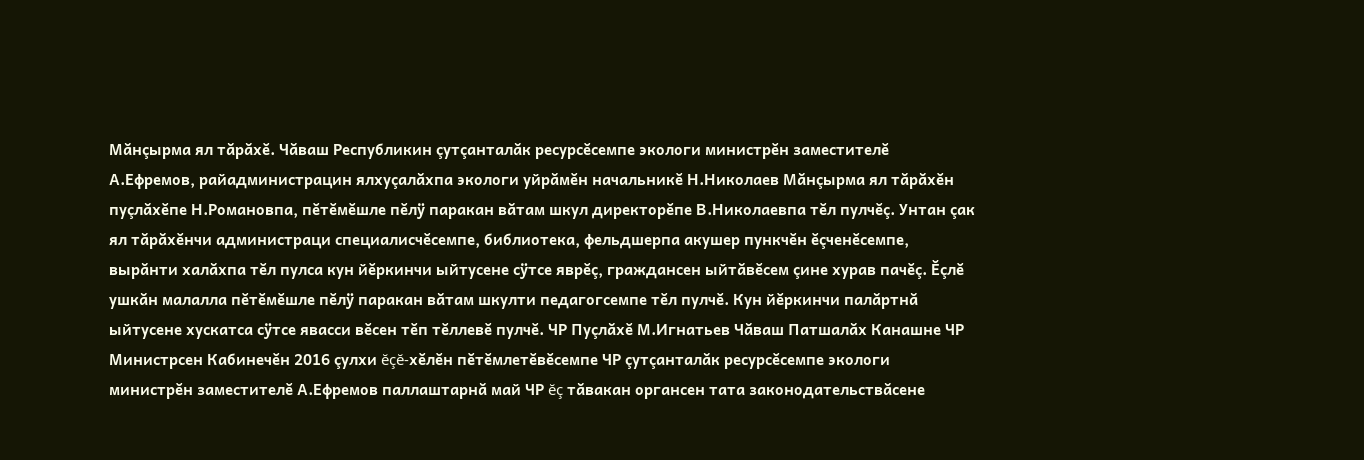Мăнçырма ял тăрăхĕ. Чăваш Республикин çутçанталăк ресурсĕсемпе экологи министрĕн заместителĕ А.Ефремов, райадминистрацин ялхуçалăхпа экологи уйрăмĕн начальникĕ Н.Николаев Мăнçырма ял тăрăхĕн пуçлăхĕпе Н.Романовпа, пĕтĕмĕшле пĕлÿ паракан вăтам шкул директорĕпе В.Николаевпа тĕл пулчĕç. Унтан çак ял тăрăхĕнчи администраци специалисчĕсемпе, библиотека, фельдшерпа акушер пункчĕн ĕçченĕсемпе, вырăнти халăхпа тĕл пулса кун йĕркинчи ыйтусене сÿтсе яврĕç, граждансен ыйтăвĕсем çине хурав пачĕç. Ĕçлĕ ушкăн малалла пĕтĕмĕшле пĕлÿ паракан вăтам шкулти педагогсемпе тĕл пулчĕ. Кун йĕркинчи палăртнă ыйтусене хускатса сÿтсе явасси вĕсен тĕп тĕллевĕ пулчĕ. ЧР Пуçлăхĕ М.Игнатьев Чăваш Патшалăх Канашне ЧР Министрсен Кабинечĕн 2016 çулхи ĕçĕ-хĕлĕн пĕтĕмлетĕвĕсемпе ЧР çутçанталăк ресурсĕсемпе экологи министрĕн заместителĕ А.Ефремов паллаштарнă май ЧР ĕç тăвакан органсен тата законодательствăсене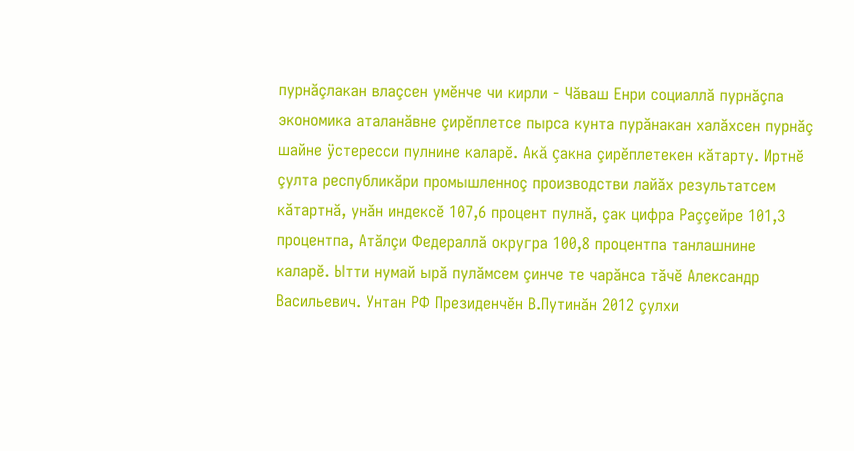пурнăçлакан влаçсен умĕнче чи кирли - Чăваш Енри социаллă пурнăçпа экономика аталанăвне çирĕплетсе пырса кунта пурăнакан халăхсен пурнăç шайне ÿстересси пулнине каларĕ. Акă çакна çирĕплетекен кăтарту. Иртнĕ çулта республикăри промышленноç производстви лайăх результатсем кăтартнă, унăн индексĕ 107,6 процент пулнă, çак цифра Раççейре 101,3 процентпа, Атăлçи Федераллă округра 100,8 процентпа танлашнине каларĕ. Ытти нумай ырă пулăмсем çинче те чарăнса тăчĕ Александр Васильевич. Унтан РФ Президенчĕн В.Путинăн 2012 çулхи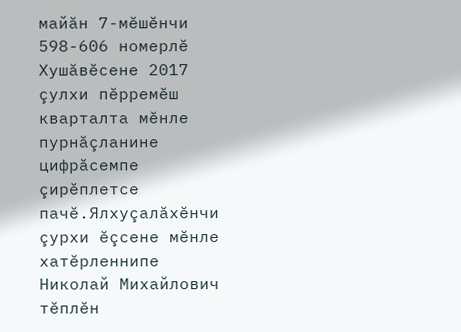майăн 7-мĕшĕнчи 598-606 номерлĕ Хушăвĕсене 2017 çулхи пĕрремĕш кварталта мĕнле пурнăçланине цифрăсемпе çирĕплетсе пачĕ.Ялхуçалăхĕнчи çурхи ĕçсене мĕнле хатĕрленнипе Николай Михайлович тĕплĕн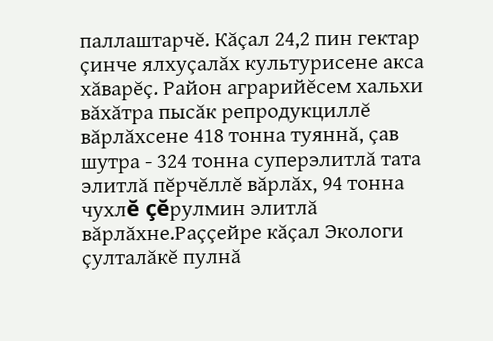паллаштарчĕ. Кăçал 24,2 пин гектар çинче ялхуçалăх культурисене акса хăварĕç. Район аграрийĕсем хальхи вăхăтра пысăк репродукциллĕ вăрлăхсене 418 тонна туяннă, çав шутра - 324 тонна суперэлитлă тата элитлă пĕрчĕллĕ вăрлăх, 94 тонна чухлĕ çĕрулмин элитлă вăрлăхне.Раççейре кăçал Экологи çулталăкĕ пулнă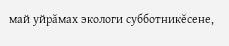май уйрăмах экологи субботникĕсене,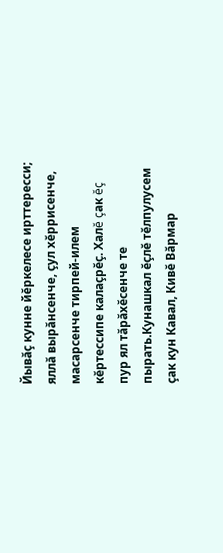Йывăç кунне йĕркелесе ирттересси; яллă вырăнсенче, çул хĕррисенче, масарсенче тирпей-илем кĕртессипе калаçрĕç. Халĕ çак ĕç пур ял тăрăхĕсенче те пырать.Кунашкал ĕçлĕ тĕлпулусем çак кун Кавал, Кивĕ Вăрмар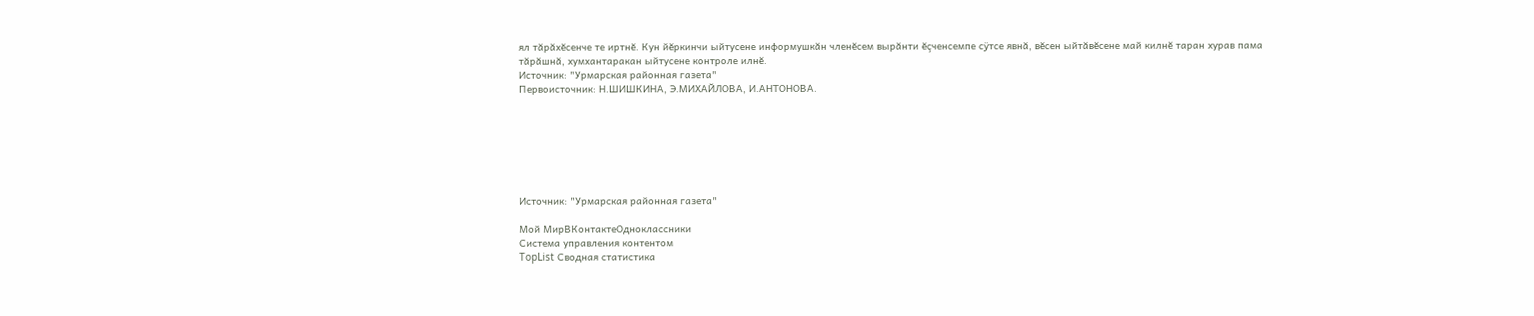ял тăрăхĕсенче те иртнĕ. Кун йĕркинчи ыйтусене информушкăн членĕсем вырăнти ĕçченсемпе сÿтсе явнă, вĕсен ыйтăвĕсене май килнĕ таран хурав пама тăрăшнă, хумхантаракан ыйтусене контроле илнĕ.
Источник: "Урмарская районная газета"
Первоисточник: Н.ШИШКИНА, Э.МИХАЙЛОВА, И.АНТОНОВА.







Источник: "Урмарская районная газета"

Мой МирВКонтактеОдноклассники
Система управления контентом
TopList Сводная статистика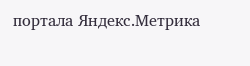портала Яндекс.Метрика